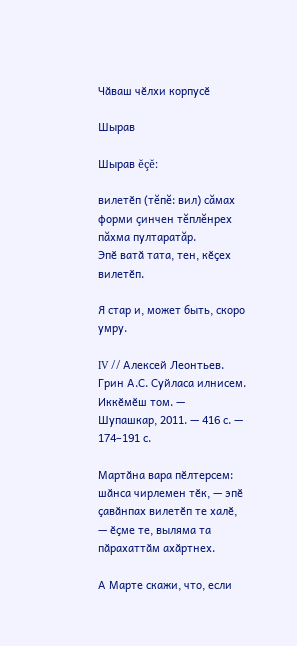Чӑваш чӗлхи корпусӗ

Шырав

Шырав ĕçĕ:

вилетӗп (тĕпĕ: вил) сăмах форми çинчен тĕплĕнрех пăхма пултаратăр.
Эпӗ ватӑ тата, тен, кӗҫех вилетӗп.

Я стар и, может быть, скоро умру.

IV // Алексей Леонтьев. Грин А.С. Суйласа илнисем. Иккӗмӗш том. — Шупашкар, 2011. — 416 с. — 174–191 с.

Мартӑна вара пӗлтерсем: шӑнса чирлемен тӗк, — эпӗ ҫавӑнпах вилетӗп те халӗ, — ӗҫме те, выляма та пӑрахаттӑм ахӑртнех.

А Марте скажи, что, если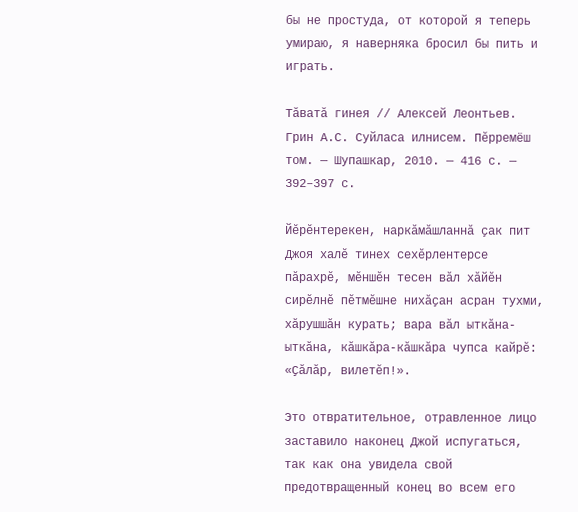бы не простуда, от которой я теперь умираю, я наверняка бросил бы пить и играть.

Тӑватӑ гинея // Алексей Леонтьев. Грин А.С. Суйласа илнисем. Пӗрремёш том. — Шупашкар, 2010. — 416 с. — 392–397 с.

Йӗрӗнтерекен, наркӑмӑшланнӑ ҫак пит Джоя халӗ тинех сехӗрлентерсе пӑрахрӗ, мӗншӗн тесен вӑл хӑйӗн сирӗлнӗ пӗтмӗшне нихӑҫан асран тухми, хӑрушшӑн курать; вара вӑл ыткӑна-ыткӑна, кӑшкӑра-кӑшкӑра чупса кайрӗ: «Ҫӑлӑр, вилетӗп!».

Это отвратительное, отравленное лицо заставило наконец Джой испугаться, так как она увидела свой предотвращенный конец во всем его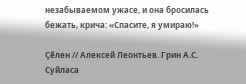незабываемом ужасе, и она бросилась бежать, крича: «Спасите, я умираю!»

Ҫӗлен // Алексей Леонтьев. Грин А.С. Суйласа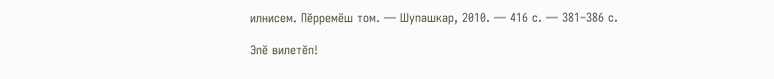илнисем. Пӗрремёш том. — Шупашкар, 2010. — 416 с. — 381–386 с.

Эпӗ вилетӗп!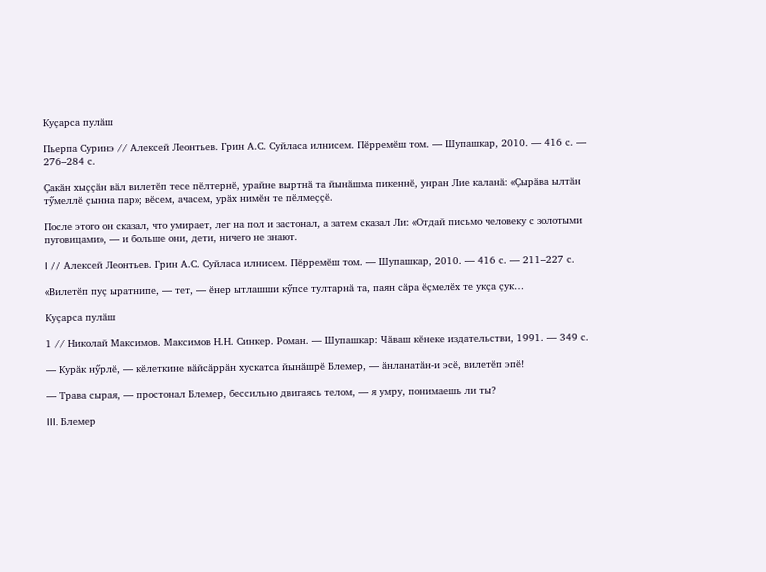Куҫарса пулӑш

Пьерпа Суринэ // Алексей Леонтьев. Грин А.С. Суйласа илнисем. Пӗрремӗш том. — Шупашкар, 2010. — 416 с. — 276–284 с.

Ҫакӑн хыҫҫӑн вӑл вилетӗп тесе пӗлтернӗ, урайне выртнӑ та йынӑшма пикеннӗ, унран Лие каланӑ: «Ҫырӑва ылтӑн тӳмеллӗ ҫынна пар»; вӗсем, ачасем, урӑх нимӗн те пӗлмеҫҫӗ.

После этого он сказал, что умирает, лег на пол и застонал, а затем сказал Ли: «Отдай письмо человеку с золотыми пуговицами», — и больше они, дети, ничего не знают.

I // Алексей Леонтьев. Грин А.С. Суйласа илнисем. Пӗрремӗш том. — Шупашкар, 2010. — 416 с. — 211–227 с.

«Вилетӗп пуҫ ыратнипе, — тет, — ӗнер ытлашши кӳпсе тултарнӑ та, паян сӑра ӗҫмелӗх те укҫа ҫук…

Куҫарса пулӑш

1 // Николай Максимов. Максимов Н.Н. Синкер. Роман. — Шупашкар: Чӑваш кӗнеке издательстви, 1991. — 349 с.

— Курӑк нӳрлӗ, — кӗлеткине вӑйсӑррӑн хускатса йынӑшрӗ Блемер, — ӑнланатӑн-и эсӗ, вилетӗп эпӗ!

— Трава сырая, — простонал Блемер, бессильно двигаясь телом, — я умру, понимаешь ли ты?

III. Блемер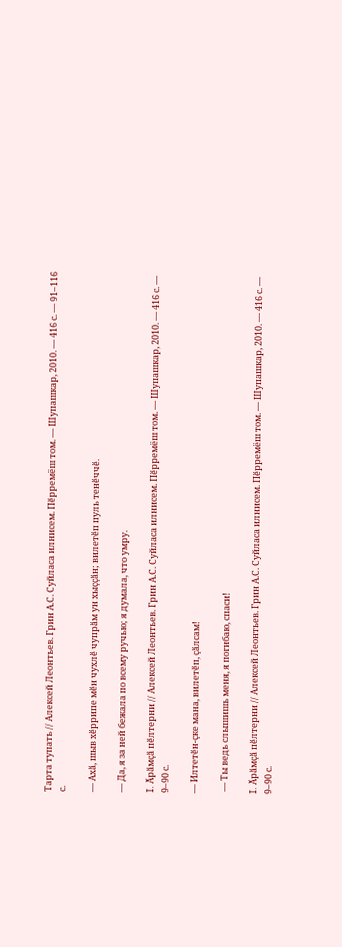Тарта тупать // Алексей Леонтьев. Грин А.С. Суйласа илнисем. Пӗрремёш том. — Шупашкар, 2010. — 416 с. — 91–116 с.

— Ахӑ, шыв хӗррипе мӗн чухлӗ чупрӑм ун хыҫҫӑн; вилетӗп пуль тенӗччӗ.

— Да, я за ней бежала по всему ручью; я думала, что умру.

I. Ӑрӑмҫӑ пӗлтерни // Алексей Леонтьев. Грин А.С. Суйласа илнисем. Пӗрремёш том. — Шупашкар, 2010. — 416 с. — 9–90 с.

— Илтетӗн-ҫке мана, вилетӗп, ҫӑлсам!

 — Ты ведь слышишь меня, я погибаю, спаси!

I. Ӑрӑмҫӑ пӗлтерни // Алексей Леонтьев. Грин А.С. Суйласа илнисем. Пӗрремёш том. — Шупашкар, 2010. — 416 с. — 9–90 с.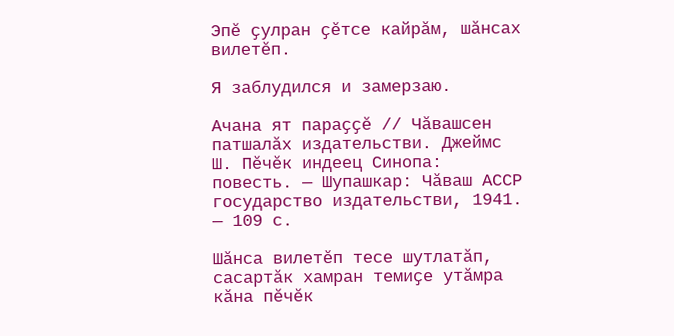Эпӗ ҫулран ҫӗтсе кайрӑм, шӑнсах вилетӗп.

Я заблудился и замерзаю.

Ачана ят параҫҫӗ // Чӑвашсен патшалӑх издательстви. Джеймс Ш. Пӗчӗк индеец Синопа: повесть. — Шупашкар: Чӑваш АССР государство издательстви, 1941. — 109 с.

Шӑнса вилетӗп тесе шутлатӑп, сасартӑк хамран темиҫе утӑмра кӑна пӗчӗк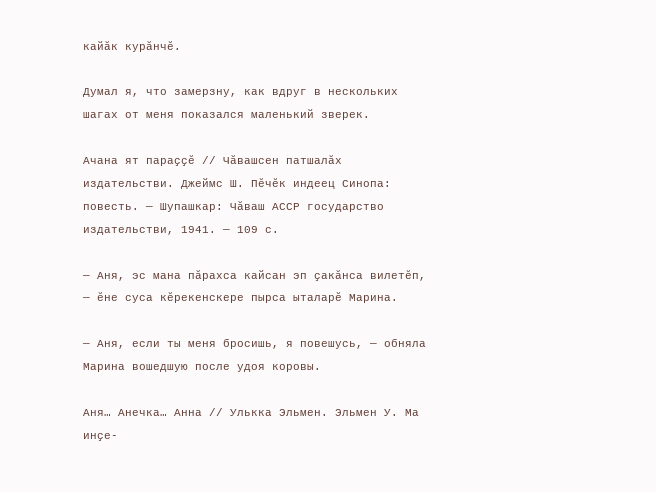кайӑк курӑнчӗ.

Думал я, что замерзну, как вдруг в нескольких шагах от меня показался маленький зверек.

Ачана ят параҫҫӗ // Чӑвашсен патшалӑх издательстви. Джеймс Ш. Пӗчӗк индеец Синопа: повесть. — Шупашкар: Чӑваш АССР государство издательстви, 1941. — 109 с.

— Аня, эс мана пӑрахса кайсан эп ҫакӑнса вилетӗп, — ӗне суса кӗрекенскере пырса ыталарӗ Марина.

— Аня, если ты меня бросишь, я повешусь, — обняла Марина вошедшую после удоя коровы.

Аня… Анечка… Анна // Улькка Эльмен. Эльмен У. Ма инҫе-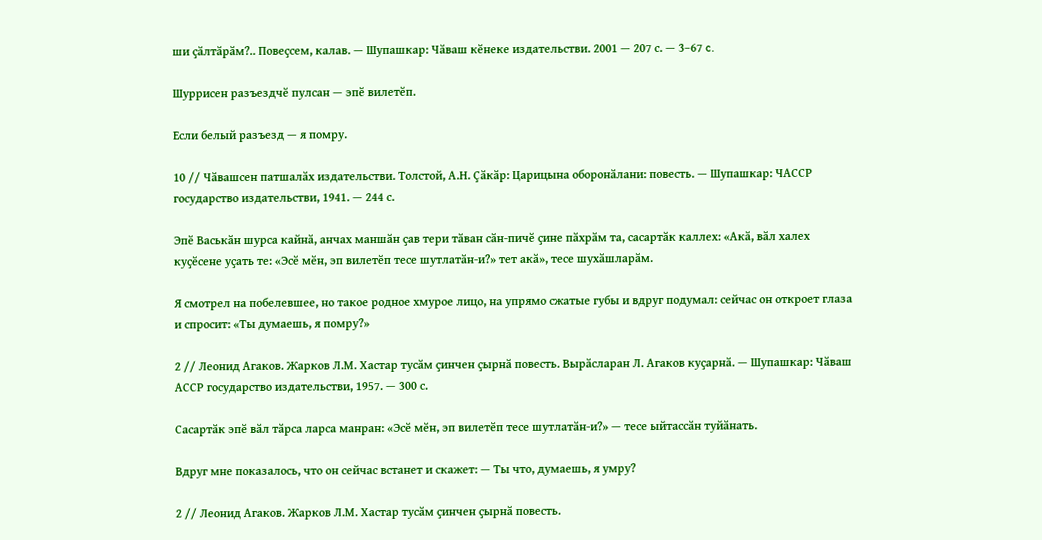ши ҫӑлтӑрӑм?.. Повеҫсем, калав. — Шупашкар: Чӑваш кӗнеке издательстви. 2001 — 207 с. — 3–67 c.

Шуррисен разъездчӗ пулсан — эпӗ вилетӗп.

Если белый разъезд — я помру.

10 // Чӑвашсен патшалӑх издательстви. Толстой, А.Н. Ҫӑкӑр: Царицына оборонӑлани: повесть. — Шупашкар: ЧАССР государство издательстви, 1941. — 244 с.

Эпӗ Васькӑн шурса кайнӑ, анчах маншӑн ҫав тери тӑван сӑн-пичӗ ҫине пӑхрӑм та, сасартӑк каллех: «Акӑ, вӑл халех куҫӗсене уҫать те: «Эсӗ мӗн, эп вилетӗп тесе шутлатӑн-и?» тет акӑ», тесе шухӑшларӑм.

Я смотрел на побелевшее, но такое родное хмурое лицо, на упрямо сжатые губы и вдруг подумал: сейчас он откроет глаза и спросит: «Ты думаешь, я помру?»

2 // Леонид Агаков. Жарков Л.М. Хастар тусӑм ҫинчен ҫырнӑ повесть. Вырӑсларан Л. Агаков куҫарнӑ. — Шупашкар: Чӑваш АССР государство издательстви, 1957. — 300 с.

Сасартӑк эпӗ вӑл тӑрса ларса манран: «Эсӗ мӗн, эп вилетӗп тесе шутлатӑн-и?» — тесе ыйтассӑн туйӑнать.

Вдруг мне показалось, что он сейчас встанет и скажет: — Ты что, думаешь, я умру?

2 // Леонид Агаков. Жарков Л.М. Хастар тусӑм ҫинчен ҫырнӑ повесть.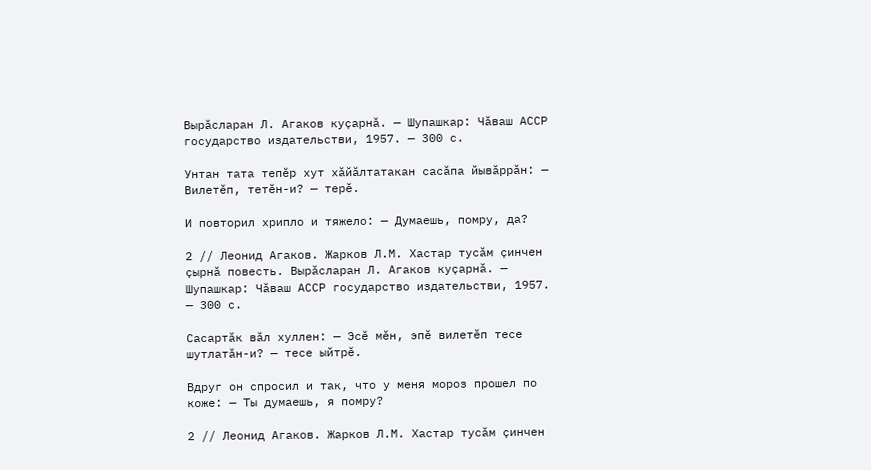Вырӑсларан Л. Агаков куҫарнӑ. — Шупашкар: Чӑваш АССР государство издательстви, 1957. — 300 с.

Унтан тата тепӗр хут хӑйӑлтатакан сасӑпа йывӑррӑн: — Вилетӗп, тетӗн-и? — терӗ.

И повторил хрипло и тяжело: — Думаешь, помру, да?

2 // Леонид Агаков. Жарков Л.М. Хастар тусӑм ҫинчен ҫырнӑ повесть. Вырӑсларан Л. Агаков куҫарнӑ. — Шупашкар: Чӑваш АССР государство издательстви, 1957. — 300 с.

Сасартӑк вӑл хуллен: — Эсӗ мӗн, эпӗ вилетӗп тесе шутлатӑн-и? — тесе ыйтрӗ.

Вдруг он спросил и так, что у меня мороз прошел по коже: — Ты думаешь, я помру?

2 // Леонид Агаков. Жарков Л.М. Хастар тусӑм ҫинчен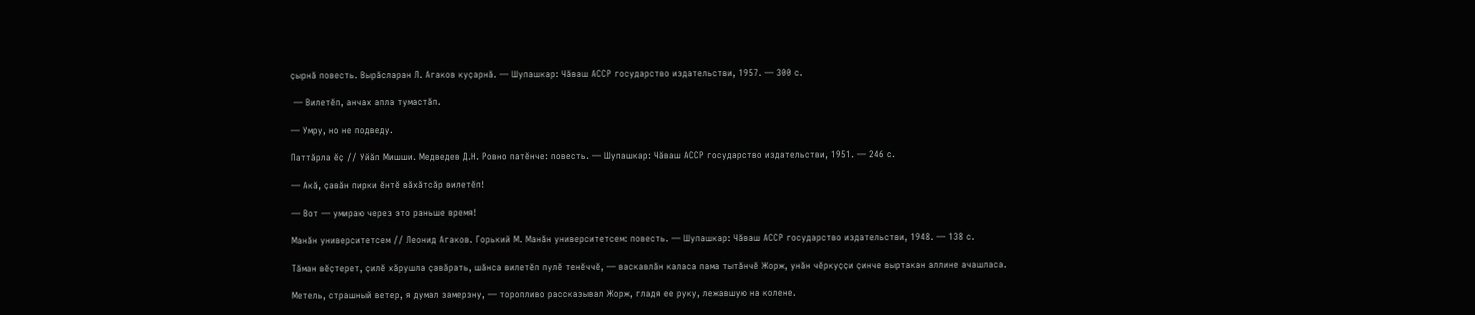ҫырнӑ повесть. Вырӑсларан Л. Агаков куҫарнӑ. — Шупашкар: Чӑваш АССР государство издательстви, 1957. — 300 с.

 — Вилетӗп, анчах апла тумастӑп.

— Умру, но не подведу.

Паттӑрла ӗҫ // Уйӑп Мишши. Медведев Д.Н. Ровно патӗнче: повесть. — Шупашкар: Чӑваш АССР государство издательстви, 1951. — 246 с.

— Акӑ, ҫавӑн пирки ӗнтӗ вӑхӑтсӑр вилетӗп!

— Вот — умираю через это раньше время!

Манӑн университетсем // Леонид Агаков. Горький М. Манӑн университетсем: повесть. — Шупашкар: Чӑваш АССР государство издательстви, 1948. — 138 с.

Тӑман вӗҫтерет, ҫилӗ хӑрушла ҫавӑрать, шӑнса вилетӗп пулӗ тенӗччӗ, — васкавлӑн каласа пама тытӑнчӗ Жорж, унӑн чӗркуҫҫи ҫинче выртакан аллине ачашласа.

Метель, страшный ветер, я думал замерзну, — торопливо рассказывал Жорж, гладя ее руку, лежавшую на колене.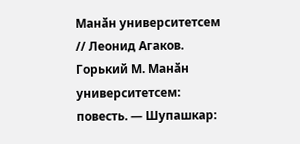Манӑн университетсем // Леонид Агаков. Горький М. Манӑн университетсем: повесть. — Шупашкар: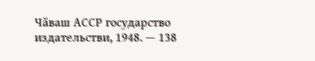Чӑваш АССР государство издательстви, 1948. — 138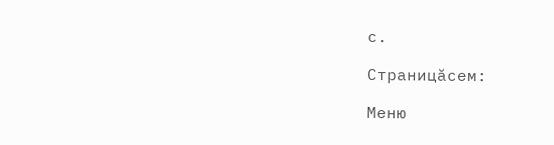с.

Страницăсем:

Меню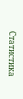Статистика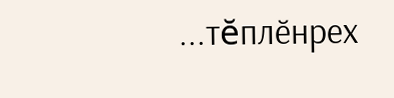...тĕплӗнрех